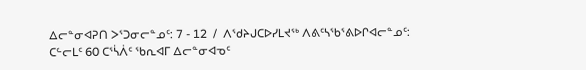ᐃᓕᓐᓂᐊᕈᑎ ᐳᕐᑐᓂᓕᓐᓄᑦ: 7 - 12  /  ᐱᖁᔨᒍᑕᐅᓯᒪᔪᖅ ᐱᕕᑦᓴᖃᕐᕕᐅᒋᐊᓕᓐᓄᑦ: ᑕᓪᓕᒪᑦ 60 ᑕᕐᓵᐲᑦ ᖃᕆᐊᒥ ᐃᓕᓐᓂᐊᓀᑦ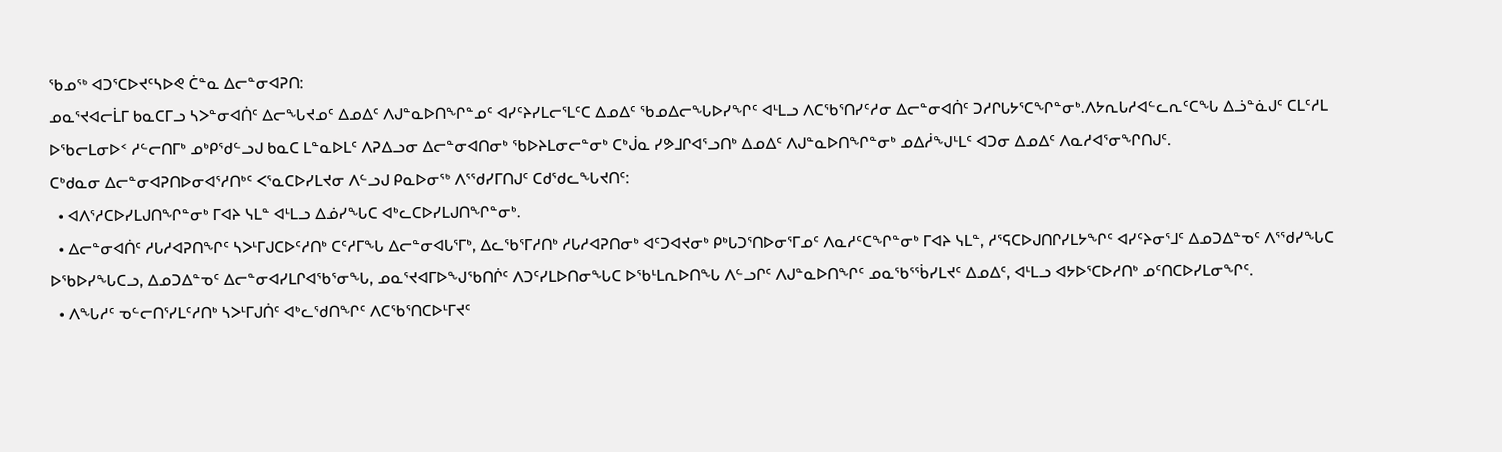ᖃᓄᖅ ᐊᑐᕐᑕᐅᔪᑦᓴᐅᕙ ᑖᓐᓇ ᐃᓕᓐᓂᐊᕈᑎ:
ᓄᓇᕐᔪᐊᓕᒫᒥ ᑲᓇᑕᒥᓗ ᓴᐳᓐᓂᐊᑏᑦ ᐃᓕᖓᔪᓄᑦ ᐃᓄᐃᑦ ᐱᒍᓐᓇᐅᑎᖏᓐᓄᑦ ᐊᓯᑦᔨᓯᒪᓕᕐᒪᑦᑕ ᐃᓄᐃᑦ ᖃᓄᐃᓕᖓᐅᓯᖏᑦ ᐊᒻᒪᓗ ᐱᑕᖃᕐᑎᓯᑦᓱᓂ ᐃᓕᓐᓂᐊᑏᑦ ᑐᓱᒋᒐᔭᕐᑕᖏᓐᓂᒃ.ᐱᔭᕆᒐᓱᐊᓪᓚᕆᑦᑕᖓ ᐃᓘᓐᓈᒍᑦ ᑕᒪᑦᓱᒪ ᐅᖃᓕᒪᓂᐅᑉ ᓱᓪᓕᑎᒥᒃ ᓄᒃᑭᖁᓪᓗᒍ ᑲᓇᑕ ᒪᓐᓇᐅᒪᑦ ᐱᕈᐃᓗᓂ ᐃᓕᓐᓂᐊᑎᓂᒃ ᖃᐅᔨᒪᓂᓕᓐᓂᒃ ᑕᒃᒎᓇ ᓯᕗᒧᒋᐊᕐᓗᑎᒃ ᐃᓄᐃᑦ ᐱᒍᓐᓇᐅᑎᖏᓐᓂᒃ ᓄᐃᓲᖑᒻᒪᑦ ᐊᑐᓂ ᐃᓄᐃᑦ ᐱᓇᓱᐊᕐᓂᖏᑎᒍᑦ.
ᑕᒃᑯᓇᓂ ᐃᓕᓐᓂᐊᕈᑎᐅᓂᐊᕐᓱᑎᒃᑦ ᐸᕐᓇᑕᐅᓯᒪᔪᓂ ᐱᓪᓗᒍ ᑭᓇᐅᓂᖅ ᐱᕐᖁᓯᒥᑎᒍᑦ ᑕᑯᖁᓚᖓᔪᑎᑦ:
  • ᐊᐱᕐᓱᑕᐅᓯᒪᒍᑎᖏᓐᓂᒃ ᒥᐊᔨ ᓭᒪᓐ ᐊᒻᒪᓗ ᐃᓅᓯᖓᑕ ᐊᒃᓚᑕᐅᓯᒪᒍᑎᖏᓐᓂᒃ.
  • ᐃᓕᓐᓂᐊᑏᑦ ᓱᒐᓱᐊᕈᑎᖏᑦ ᓴᐳᒻᒥᒍᑕᐅᑦᓱᑎᒃ ᑕᑦᓱᒥᖓ ᐃᓕᓐᓂᐊᒐᕐᒥᒃ, ᐃᓚᖃᕐᒥᓱᑎᒃ ᓱᒐᓱᐊᕈᑎᓂᒃ ᐊᑦᑐᐊᔪᓂᒃ ᑭᒃᒐᑐᕐᑎᐅᓂᕐᒥᓄᑦ ᐱᓇᓱᑦᑕᖏᓐᓂᒃ ᒥᐊᔨ ᓭᒪᓐ, ᓱᕐᕋᑕᐅᒍᑎᒋᓯᒪᔭᖏᑦ ᐊᓯᑦᔨᓂᕐᒧᑦ ᐃᓄᑐᐃᓐᓀᑦ ᐱᕐᖁᓯᖓᑕ ᐅᖃᐅᓯᖓᑕᓗ, ᐃᓄᑐᐃᓐᓀᑦ ᐃᓕᓐᓂᐊᓯᒪᒋᐊᖃᕐᓂᖓ, ᓄᓇᕐᔪᐊᒥᐅᖑᖃᑎᒌᑦ ᐱᑐᑦᓯᒪᐅᑎᓂᖓᑕ ᐅᖃᒻᒪᕆᐅᑎᖓ ᐱᓪᓗᒋᑦ ᐱᒍᓐᓇᐅᑎᖏᑦ ᓄᓇᖃᕐᖄᓯᒪᔪᑦ ᐃᓄᐃᑦ, ᐊᒻᒪᓗ ᐊᔭᐅᕐᑕᐅᓱᑎᒃ ᓄᑦᑎᑕᐅᓯᒪᓂᖏᑦ.
  • ᐱᖓᓱᑦ ᓀᓪᓕᑎᕐᓯᒪᑦᓱᑎᒃ ᓴᐳᒻᒥᒍᑏᑦ ᐊᒃᓚᖁᑎᖏᑦ ᐱᑕᖃᕐᑎᑕᐅᒻᒥᔪᑦ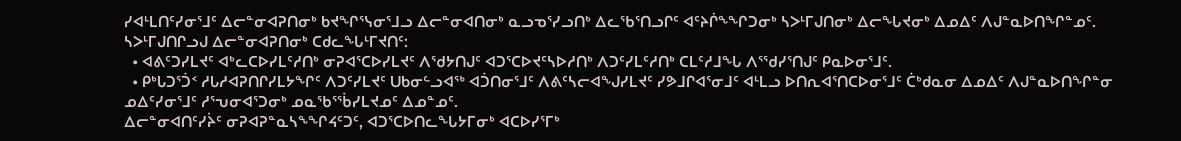ᓯᐊᒻᒪᑎᑦᓯᓂᕐᒧᑦ ᐃᓕᓐᓂᐊᕈᑎᓂᒃ ᑲᔪᖏᕐᓭᓂᕐᒧᓗ ᐃᓕᓐᓂᐊᑎᓂᒃ ᓇᓗᓀᕐᓯᓗᑎᒃ ᐃᓚᖃᕐᑎᓗᒋᑦ ᐊᑦᔨᒌᖕᖏᑐᓂᒃ ᓴᐳᒻᒥᒍᑎᓂᒃ ᐃᓕᖓᔪᓂᒃ ᐃᓄᐃᑦ ᐱᒍᓐᓇᐅᑎᖏᓐᓄᑦ.
ᓴᐳᒻᒥᒍᑎᒋᓗᒍ ᐃᓕᓐᓂᐊᕈᑎᓂᒃ ᑕᑯᓚᖓᒻᒥᔪᑎᑦ:
  • ᐊᕕᑦᑐᓯᒪᔪᑦ ᐊᒃᓚᑕᐅᓯᒪᑦᓱᑎᒃ ᓂᕈᐊᕐᑕᐅᓯᒪᔪᑦ ᐱᖁᔭᑎᒍᑦ ᐊᑐᕐᑕᐅᔪᑦᓴᐅᓱᑎᒃ ᐱᑐᑦᓯᒪᑦᓱᑎᒃ ᑕᒪᑦᓱᒧᖓ ᐱᕐᖁᓯᕐᑎᒍᑦ ᑭᓇᐅᓂᕐᒧᑦ.
  • ᑭᒃᒐᑐᕐᑑᑉ ᓱᒐᓱᐊᕈᑎᒋᓯᒪᔭᖏᑦ ᐱᑐᑦᓯᒪᔪᑦ ᑌᑲᓂᓪᓗᐊᖅ ᐊᑑᑎᓂᕐᒧᑦ ᐱᕕᑦᓴᓕᐊᖑᓯᒪᔪᑦ ᓯᕗᒧᒋᐊᕐᓂᒧᑦ ᐊᒻᒪᓗ ᐅᑎᕆᐊᕐᑎᑕᐅᓂᕐᒧᑦ ᑖᒃᑯᓇᓂ ᐃᓄᐃᑦ ᐱᒍᓐᓇᐅᑎᖏᓐᓂ ᓄᐃᑦᓯᓂᕐᒧᑦ ᓱᕐᕃᓂᐊᕐᑐᓂᒃ ᓄᓇᖃᕐᖄᓯᒪᔪᓄᑦ ᐃᓄᓐᓄᑦ.
ᐃᓕᓐᓂᐊᑎᑦᓯᔩᑦ ᓂᕈᐊᕈᓐᓇᓴᖕᖏᔦᑦᑐᑦ, ᐊᑐᕐᑕᐅᑎᓚᖓᔭᒥᓂᒃ ᐊᑕᐅᓯᕐᒥᒃ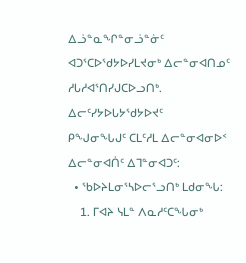ᐃᓘᓐᓇᖏᓐᓂᓘᓐᓃᑦ ᐊᑐᕐᑕᐅᖁᔭᐅᓯᒪᔪᓂᒃ ᐃᓕᓐᓂᐊᑎᓄᑦ ᓱᒐᓱᐊᕐᑎᓯᒍᑕᐅᓗᑎᒃ.
ᐃᓕᑦᓯᔭᐅᒐᔭᖁᔭᐅᔪᑦ
ᑭᖑᓂᖓᒍᑦ ᑕᒪᑦᓱᒪ ᐃᓕᓐᓂᐊᓂᐅᑉ ᐃᓕᓐᓂᐊᑏᑦ ᐃᒣᓐᓂᐊᑐᑦ:
  • ᖃᐅᔨᒪᓂᕐᓴᐅᓕᕐᓗᑎᒃ ᒪᑯᓂᖓ:
    1. ᒥᐊᔨ ᓭᒪᓐ ᐱᓇᓱᑦᑕᖓᓂᒃ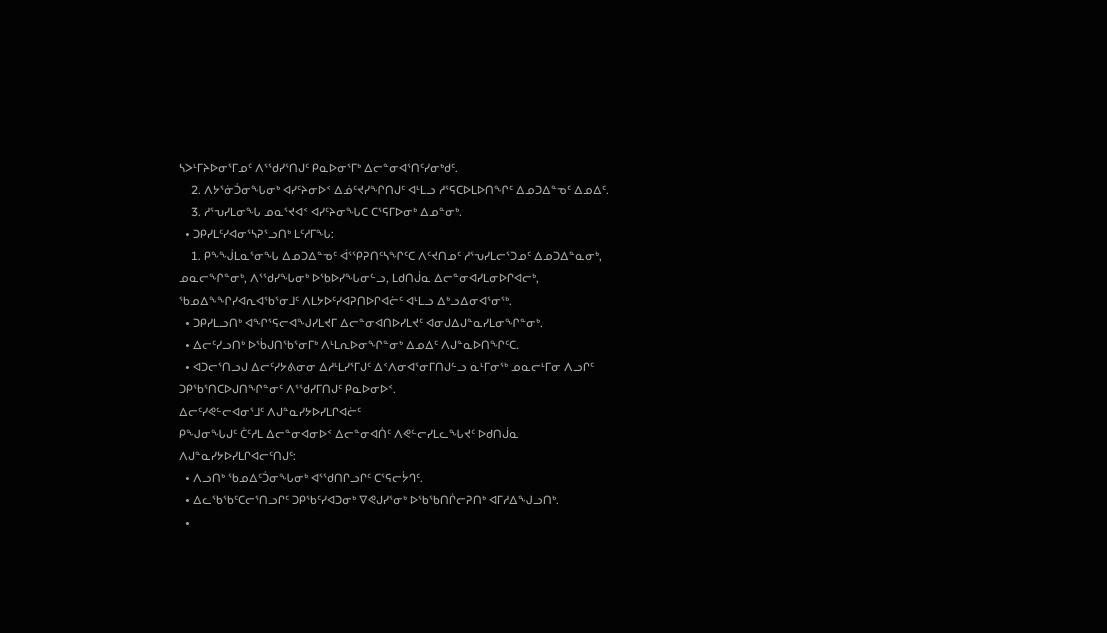ᓴᐳᒻᒥᔨᐅᓂᕐᒥᓄᑦ ᐱᕐᖁᓯᕐᑎᒍᑦ ᑭᓇᐅᓂᕐᒥᒃ ᐃᓕᓐᓂᐊᕐᑎᑦᓯᓂᒃᑯᑦ.
    2. ᐱᔭᕐᓃᑑᓂᖓᓂᒃ ᐊᓯᑦᔨᓂᐅᑉ ᐃᓅᑦᔪᓯᖏᑎᒍᑦ ᐊᒻᒪᓗ ᓱᕐᕋᑕᐅᒪᐅᑎᖏᑦ ᐃᓄᑐᐃᓐᓀᑦ ᐃᓄᐃᑦ.
    3. ᓱᕐᕃᓯᒪᓂᖓ ᓄᓇᕐᔪᐊᑉ ᐊᓯᑦᔨᓂᖓᑕ ᑕᕐᕋᒥᐅᓂᒃ ᐃᓄᓐᓂᒃ.
  • ᑐᑭᓯᒪᑦᓯᐊᓂᕐᓴᕈᕐᓗᑎᒃ ᒪᑦᓱᒥᖓ:
    1. ᑭᖕᖒᒪᓇᕐᓂᖓ ᐃᓄᑐᐃᓐᓀᑦ ᐋᕐᕿᕈᑎᑦᓴᖏᑦᑕ ᐱᑦᔪᑎᓄᑦ ᓱᕐᕃᓯᒪᓕᕐᑐᓄᑦ ᐃᓄᑐᐃᓐᓇᓂᒃ, ᓄᓇᓕᖏᓐᓂᒃ, ᐱᕐᖁᓯᖓᓂᒃ ᐅᖃᐅᓯᖓᓂᓪᓗ, ᒪᑯᑎᒎᓇ ᐃᓕᓐᓂᐊᓯᒪᓂᐅᒋᐊᓕᒃ, ᖃᓄᐃᖕᖏᓯᐊᕆᐊᖃᕐᓂᒧᑦ ᐱᒪᔭᐅᑦᓯᐊᕈᑎᐅᒋᐊᓖᑦ ᐊᒻᒪᓗ ᐃᒃᓗᐃᓂᐊᕐᓂᖅ.
  • ᑐᑭᓯᒪᓗᑎᒃ ᐊᖏᕐᕋᓕᐊᖑᓯᒪᔪᒥ ᐃᓕᓐᓂᐊᑎᐅᓯᒪᔪᑦ ᐊᓂᒍᐃᒍᓐᓇᓯᒪᓂᖏᓐᓂᒃ.
  • ᐃᓕᑦᓯᓗᑎᒃ ᐅᖄᒍᑎᖃᕐᓂᒥᒃ ᐱᒻᒪᕆᐅᓂᖏᓐᓂᒃ ᐃᓄᐃᑦ ᐱᒍᓐᓇᐅᑎᖏᑦᑕ.
  • ᐊᑐᓕᕐᑎᓗᒍ ᐃᓕᑦᓯᔭᕕᓂᓂ ᐃᓱᒻᒪᓯᕐᒥᒍᑦ ᐃᑉᐱᓂᐊᕐᓂᒥᑎᒍᓪᓗ ᓇᒻᒥᓂᖅ ᓄᓇᓕᒻᒥᓂ ᐱᓗᒋᑦ ᑐᑭᖃᕐᑎᑕᐅᒍᑎᖏᓐᓂᑦ ᐱᕐᖁᓯᒥᑎᒍᑦ ᑭᓇᐅᓂᐅᑉ.
ᐃᓕᑦᓯᕙᓪᓕᐊᓂᕐᒧᑦ ᐱᒍᓐᓇᓯᔭᐅᓯᒪᒋᐊᓖᑦ
ᑭᖑᓂᖓᒍᑦ ᑖᑦᓱᒪ ᐃᓕᓐᓂᐊᓂᐅᑉ ᐃᓕᓐᓂᐊᑏᑦ ᐱᕙᓪᓕᓯᒪᓚᖓᔪᑦ ᐅᑯᑎᒎᓇ ᐱᒍᓐᓇᓯᔭᐅᓯᒪᒋᐊᓕᑦᑎᒍᑦ:
  • ᐱᓗᑎᒃ ᖃᓄᐃᑦᑑᓂᖓᓂᒃ ᐊᕐᖁᑎᒋᓗᒋᑦ ᑕᕐᕋᓕᔮᒉᑦ.
  • ᐃᓚᖃᖃᑦᑕᓕᕐᑎᓗᒋᑦ ᑐᑭᖃᑦᓯᐊᑐᓂᒃ ᐁᕙᒍᓯᕐᓂᒃ ᐅᖃᖃᑎᒌᓕᕈᑎᒃ ᐊᒥᓱᐃᖑᓗᑎᒃ.
  •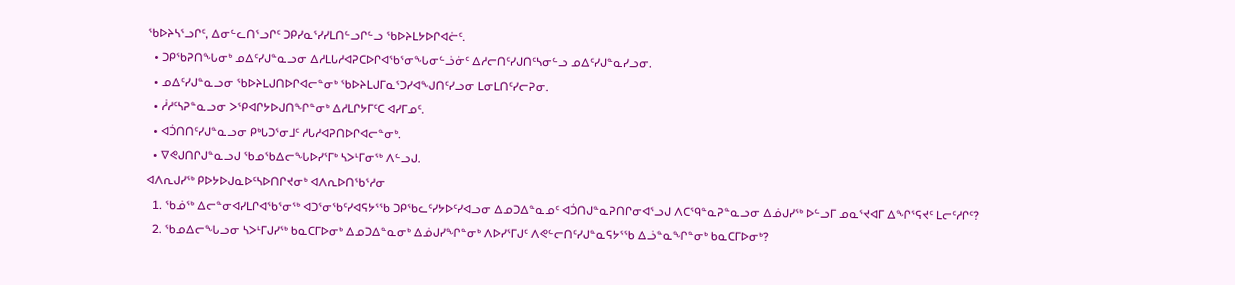ᖃᐅᔨᓴᕐᓗᒋᑦ, ᐃᓂᓪᓚᑎᕐᓗᒋᑦ ᑐᑭᓯᓇᕐᓯᓯᒪᑎᓪᓗᒋᓪᓗ ᖃᐅᔨᒪᔭᐅᒋᐊᓖᑦ.
  • ᑐᑭᖃᕈᑎᖓᓂᒃ ᓄᐃᑦᓯᒍᓐᓇᓗᓂ ᐃᓱᒪᒐᓱᐊᕈᑕᐅᒋᐊᖃᕐᓂᖓᓂᓪᓘᓃᑦ ᐃᓱᓕᑎᑦᓯᒍᑎᑦᓴᓂᓪᓗ ᓄᐃᑦᓯᒍᓐᓇᓯᓗᓂ.
  • ᓄᐃᑦᓯᒍᓐᓇᓗᓂ ᖃᐅᔨᒪᒍᑎᐅᒋᐊᓕᓐᓂᒃ ᖃᐅᔨᒪᒍᒥᓇᕐᑐᓯᐊᖑᑎᑦᓯᓗᓂ ᒪᓂᒪᑎᑦᓯᓕᕈᓂ.
  • ᓲᓱᑦᓴᕈᓐᓇᓗᓂ ᐳᕿᐊᒋᔭᐅᒍᑎᖏᓐᓂᒃ ᐃᓱᒪᒋᔭᒥᑦᑕ ᐊᓯᒥᓄᑦ.
  • ᐊᑑᑎᑎᑦᓯᒍᓐᓇᓗᓂ ᑭᒃᒐᑐᕐᓂᒧᑦ ᓱᒐᓱᐊᕈᑎᐅᒋᐊᓕᓐᓂᒃ.
  • ᐁᕙᒍᑎᒋᒍᓐᓇᓗᒍ ᖃᓄᖃᐃᓕᖓᐅᓯᕐᒥᒃ ᓴᐳᒻᒥᓂᖅ ᐱᓪᓗᒍ.
ᐊᐱᕆᒍᓯᖅ ᑭᐅᔭᐅᒍᓇᐅᑦᓴᐅᑎᒋᔪᓂᒃ ᐊᐱᕆᐅᑎᖃᕐᓱᓂ
  1. ᖃᓅᖅ ᐃᓕᓐᓂᐊᓯᒪᒋᐊᖃᕐᓂᖅ ᐊᑐᕐᓂᖃᑦᓯᐊᕋᔭᕐᖃ ᑐᑭᖃᓚᑦᓯᔭᐅᑦᓯᐊᓗᓂ ᐃᓄᑐᐃᓐᓇᓄᑦ ᐊᑑᑎᒍᓐᓇᕈᑎᒋᓂᐊᕐᓗᒍ ᐱᑕᙯᓐᓇᕈᓐᓇᓗᓂ ᐃᓅᒍᓯᖅ ᐅᓪᓗᒥ ᓄᓇᕐᔪᐊᒥ ᐃᖏᕐᕋᔪᑦ ᒪᓕᑦᓱᒋᑦ?
  2. ᖃᓄᐃᓕᖓᓗᓂ ᓴᐳᒻᒥᒍᓯᖅ ᑲᓇᑕᒥᐅᓂᒃ ᐃᓄᑐᐃᓐᓇᓂᒃ ᐃᓅᒍᓯᖏᓐᓂᒃ ᐱᐅᓯᕐᒥᒍᑦ ᐱᕙᓪᓕᑎᑦᓯᒍᓐᓇᕋᔭᕐᖃ ᐃᓘᓐᓇᖏᓐᓂᒃ ᑲᓇᑕᒥᐅᓂᒃ?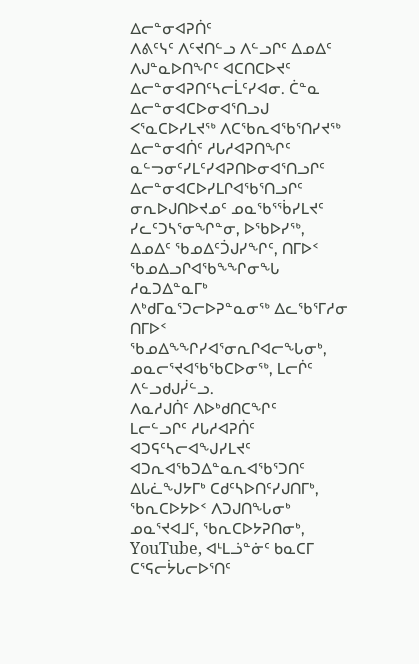ᐃᓕᓐᓂᐊᕈᑏᑦ
ᐱᕕᑦᓭᑦ ᐱᑦᔪᑎᓪᓗ ᐱᓪᓗᒋᑦ ᐃᓄᐃᑦ ᐱᒍᓐᓇᐅᑎᖏᑦ ᐊᑕᑎᑕᐅᔪᑦ ᐃᓕᓐᓂᐊᕈᑎᑦᓴᓕᒫᑦᓯᐊᓂ. ᑖᓐᓇ ᐃᓕᓐᓂᐊᑕᐅᓂᐊᕐᑎᓗᒍ ᐸᕐᓇᑕᐅᓯᒪᔪᖅ ᐱᑕᖃᕆᐊᖃᕐᑎᓯᔪᖅ ᐃᓕᓐᓂᐊᑏᑦ ᓱᒐᓱᐊᕈᑎᖏᑦ ᓇᓪᓓᓂᑦᓯᒪᑦᓯᐊᕈᑎᐅᓂᐊᕐᑎᓗᒋᑦ ᐃᓕᓐᓂᐊᑕᐅᓯᒪᒋᐊᖃᕐᑎᓗᒋᑦ ᓂᕆᐅᒍᑎᐅᔪᓄᑦ ᓄᓇᖃᕐᖄᓯᒪᔪᑦ ᓯᓚᑦᑐᓴᕐᓂᖏᓐᓂ, ᐅᖃᐅᓯᖅ, ᐃᓄᐃᑦ ᖃᓄᐃᑦᑑᒍᓯᖏᑦ, ᑎᒥᐅᑉ ᖃᓄᐃᓗᒋᐊᖃᖕᖏᓂᖓ ᓱᓇᑐᐃᓐᓇᒥᒃ ᐱᒃᑯᒥᓇᕐᑐᓕᐅᕈᓐᓇᓂᖅ ᐃᓚᖃᕐᒥᓱᓂ ᑎᒥᐅᑉ ᖃᓄᐃᖕᖏᓯᐊᕐᓂᕆᒋᐊᓕᖓᓂᒃ, ᓄᓇᓕᕐᔪᐊᖃᖃᑕᐅᓂᖅ, ᒪᓕᒌᑦ ᐱᓪᓗᑯᒍᓰᓪᓗ.
ᐱᓇᓱᒍᑏᑦ ᐱᐅᒃᑯᑎᑕᖏᑦ
ᒪᓕᓪᓗᒋᑦ ᓱᒐᓱᐊᕈᑏᑦ ᐊᑐᕋᑦᓴᓕᐊᖑᓯᒪᔪᑦ ᐊᑐᕆᐊᖃᑐᐃᓐᓇᕆᐊᖃᕐᑐᑎᑦ ᐃᒐᓛᖑᔭᒥᒃ ᑕᑯᑦᓴᐅᑎᑦᓯᒍᑎᒥᒃ, ᖃᕆᑕᐅᔭᐅᑉ ᐱᑐᒍᑎᖓᓂᒃ ᓄᓇᕐᔪᐊᒧᑦ, ᖃᕆᑕᐅᔭᕈᑎᓂᒃ, YouTube, ᐊᒻᒪᓘᓐᓃᑦ ᑲᓇᑕᒥ ᑕᕐᕋᓕᔮᒐᓕᐅᕐᑎᑦ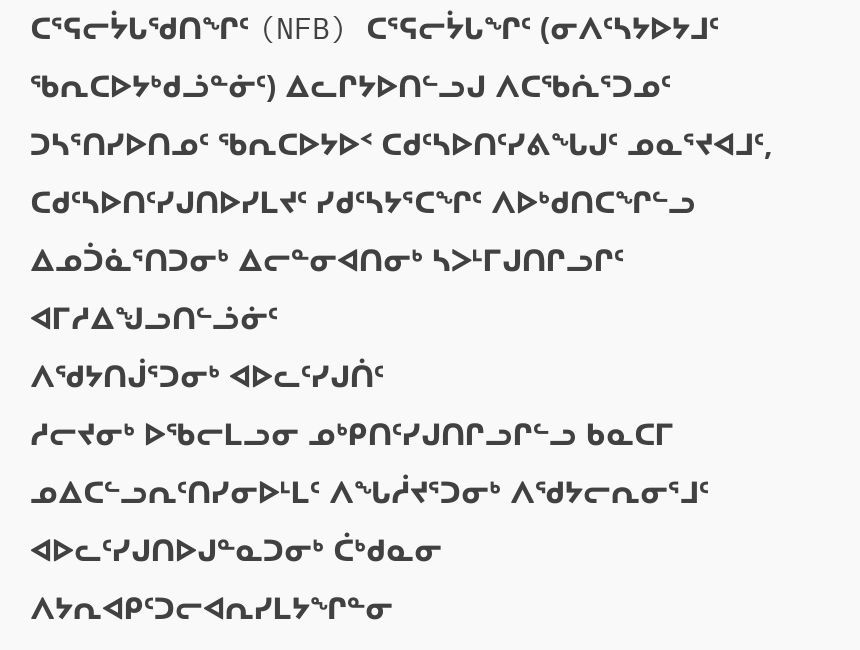ᑕᕐᕋᓕᔮᒐᖁᑎᖏᑦ (NFB) ᑕᕐᕋᓕᔮᒐᖏᑦ (ᓂᐱᑦᓴᔭᐅᔭᒧᑦ ᖃᕆᑕᐅᔭᒃᑯᓘᓐᓃᑦ) ᐃᓚᒋᔭᐅᑎᓪᓗᒍ ᐱᑕᖃᕇᕐᑐᓄᑦ ᑐᓴᕐᑎᓯᐅᑎᓄᑦ ᖃᕆᑕᐅᔭᐅᑉ ᑕᑯᑦᓴᐅᑎᑦᓯᕕᖓᒍᑦ ᓄᓇᕐᔪᐊᒧᑦ, ᑕᑯᑦᓴᐅᑎᑦᓯᒍᑎᐅᓯᒪᔪᑦ ᓯᑯᑦᓴᔭᕐᑕᖏᑦ ᐱᐅᒃᑯᑎᑕᖏᓪᓗ ᐃᓄᑑᓈᕐᑎᑐᓂᒃ ᐃᓕᓐᓂᐊᑎᓂᒃ ᓴᐳᒻᒥᒍᑎᒋᓗᒋᑦ ᐊᒥᓱᐃᖑᓗᑎᓪᓘᓃᑦ
ᐱᖁᔭᑎᒎᕐᑐᓂᒃ ᐊᐅᓚᑦᓯᒍᑏᑦ
ᓱᓕᔪᓂᒃ ᐅᖃᓕᒪᓗᓂ ᓄᒃᑭᑎᑦᓯᒍᑎᒋᓗᒋᓪᓗ ᑲᓇᑕᒥ ᓄᐃᑕᓪᓗᕆᑦᑎᓯᓂᐅᒻᒪᑦ ᐱᖓᓲᔪᕐᑐᓂᒃ ᐱᖁᔭᓕᕆᓂᕐᒧᑦ ᐊᐅᓚᑦᓯᒍᑎᐅᒍᓐᓇᑐᓂᒃ ᑖᒃᑯᓇᓂ ᐱᔭᕆᐊᑭᑦᑐᓕᐊᕆᓯᒪᔭᖏᓐᓂ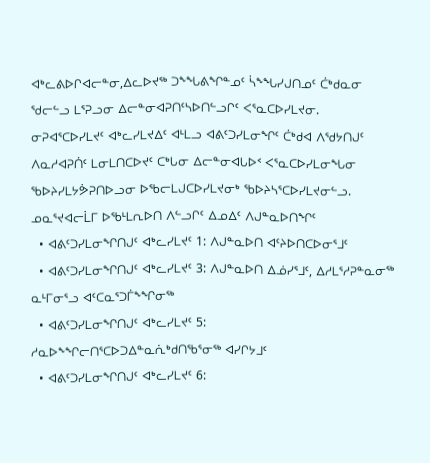ᐊᒃᓚᕕᐅᒋᐊᓕᓐᓂ,ᐃᓚᐅᔪᖅ ᑐᖕᖓᕕᖏᓐᓄᑦ ᓵᖕᖓᓯᒍᑎᓄᑦ ᑖᒃᑯᓇᓂ ᖁᓕᓪᓗ ᒪᕐᕈᓗᓂ ᐃᓕᓐᓂᐊᕈᑎᑦᓴᐅᑎᓪᓗᒋᑦ ᐸᕐᓇᑕᐅᓯᒪᔪᓂ. ᓂᕈᐊᕐᑕᐅᓯᒪᔪᑦ ᐊᒃᓚᓯᒪᔪᐃᑦ ᐊᒻᒪᓗ ᐊᕕᑦᑐᓯᒪᓂᖏᑦ ᑖᒃᑯᐊ ᐱᖁᔭᑎᒍᑦ ᐱᓇᓱᐊᕈᑏᑦ ᒪᓂᒪᑎᑕᐅᔪᑦ ᑕᒃᒐᓂ ᐃᓕᓐᓂᐊᒐᐅᑉ ᐸᕐᓇᑕᐅᓯᒪᓂᖓᓂ ᖃᐅᔨᓯᒪᔭᕘᕈᑎᐅᓗᓂ ᐅᖃᓕᒪᒍᑕᐅᓯᒪᔪᓂᒃ ᖃᐅᔨᓴᕐᑕᐅᓯᒪᔪᓂᓪᓗ.
ᓄᓇᕐᔪᐊᓕᒫᒥ ᐅᖃᒻᒪᕆᐅᑎ ᐱᓪᓗᒋᑦ ᐃᓄᐃᑦ ᐱᒍᓐᓇᐅᑎᖏᑦ
  • ᐊᕕᑦᑐᓯᒪᓂᖏᑎᒍᑦ ᐊᒃᓚᓯᒪᔪᑦ 1: ᐱᒍᓐᓇᐅᑎ ᐊᑦᔨᐅᑎᑕᐅᓂᕐᒧᑦ
  • ᐊᕕᑦᑐᓯᒪᓂᖏᑎᒍᑦ ᐊᒃᓚᓯᒪᔪᑦ 3: ᐱᒍᓐᓇᐅᑎ ᐃᓅᓯᕐᒧᑦ, ᐃᓱᒪᕐᓱᕈᓐᓇᓂᖅ ᓇᒻᒥᓂᕐᓗ ᐊᑦᑕᓇᕐᑐᒦᖕᖏᓂᖅ
  • ᐊᕕᑦᑐᓯᒪᓂᖏᑎᒍᑦ ᐊᒃᓚᓯᒪᔪᑦ 5: ᓱᓇᐅᖕᖏᓕᑎᕐᑕᐅᑐᐃᓐᓇᕇᒃᑯᑎᖃᕐᓂᖅ ᐊᓯᒋᔭᒧᑦ
  • ᐊᕕᑦᑐᓯᒪᓂᖏᑎᒍᑦ ᐊᒃᓚᓯᒪᔪᑦ 6: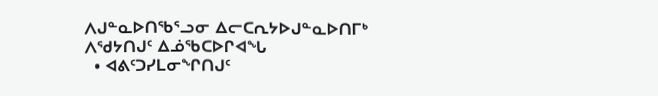ᐱᒍᓐᓇᐅᑎᖃᕐᓗᓂ ᐃᓕᑕᕆᔭᐅᒍᓐᓇᐅᑎᒥᒃ ᐱᖁᔭᑎᒍᑦ ᐃᓅᖃᑕᐅᒋᐊᖓ
  • ᐊᕕᑦᑐᓯᒪᓂᖏᑎᒍᑦ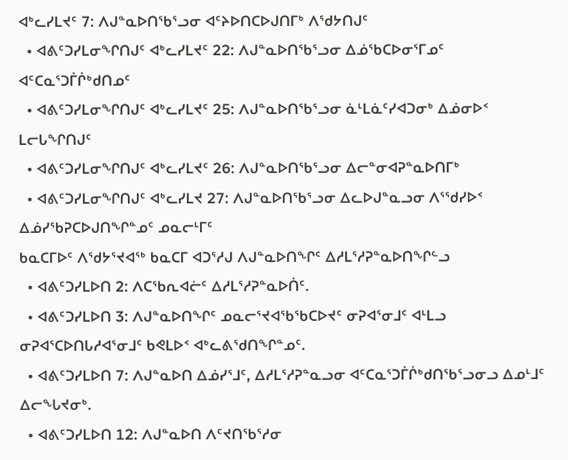ᐊᒃᓚᓯᒪᔪᑦ 7: ᐱᒍᓐᓇᐅᑎᖃᕐᓗᓂ ᐊᑦᔨᐅᑎᑕᐅᒍᑎᒥᒃ ᐱᖁᔭᑎᒍᑦ
  • ᐊᕕᑦᑐᓯᒪᓂᖏᑎᒍᑦ ᐊᒃᓚᓯᒪᔪᑦ 22: ᐱᒍᓐᓇᐅᑎᖃᕐᓗᓂ ᐃᓅᖃᑕᐅᓂᕐᒥᓄᑦ ᐊᑦᑕᓇᕐᑐᒦᒌᒃᑯᑎᓄᑦ
  • ᐊᕕᑦᑐᓯᒪᓂᖏᑎᒍᑦ ᐊᒃᓚᓯᒪᔪᑦ 25: ᐱᒍᓐᓇᐅᑎᖃᕐᓗᓂ ᓈᒻᒪᓈᑦᓯᐊᑐᓂᒃ ᐃᓅᓂᐅᑉ ᒪᓕᒐᖏᑎᒍᑦ
  • ᐊᕕᑦᑐᓯᒪᓂᖏᑎᒍᑦ ᐊᒃᓚᓯᒪᔪᑦ 26: ᐱᒍᓐᓇᐅᑎᖃᕐᓗᓂ ᐃᓕᓐᓂᐊᕈᓐᓇᐅᑎᒥᒃ
  • ᐊᕕᑦᑐᓯᒪᓂᖏᑎᒍᑦ ᐊᒃᓚᓯᒪᔪ 27: ᐱᒍᓐᓇᐅᑎᖃᕐᓗᓂ ᐃᓚᐅᒍᓐᓇᓗᓂ ᐱᕐᖁᓯᐅᑉ ᐃᓅᓯᖃᕈᑕᐅᒍᑎᖏᓐᓄᑦ ᓄᓇᓕᒻᒥᑦ
ᑲᓇᑕᒥᐅᑦ ᐱᖁᔭᕐᔪᐊᖅ ᑲᓇᑕᒥ ᐊᑐᕐᓱᒍ ᐱᒍᓐᓇᐅᑎᖏᑦ ᐃᓱᒪᕐᓱᕈᓐᓇᐅᑎᖏᓪᓗ
  • ᐊᕕᑦᑐᓯᒪᐅᑎ 2: ᐱᑕᖃᕆᐊᓖᑦ ᐃᓱᒪᕐᓱᕈᓐᓇᐅᑏᑦ.
  • ᐊᕕᑦᑐᓯᒪᐅᑎ 3: ᐱᒍᓐᓇᐅᑎᖏᑦ ᓄᓇᓕᕐᔪᐊᖃᖃᑕᐅᔪᑦ ᓂᕈᐊᕐᓂᒧᑦ ᐊᒻᒪᓗ ᓂᕈᐊᕐᑕᐅᑎᒐᓱᐊᕐᓂᒧᑦ ᑲᕙᒪᐅᑉ ᐊᒃᓚᕕᖁᑎᖏᓐᓄᑦ.
  • ᐊᕕᑦᑐᓯᒪᐅᑎ 7: ᐱᒍᓐᓇᐅᑎ ᐃᓅᓯᕐᒧᑦ, ᐃᓱᒪᕐᓱᕈᓐᓇᓗᓂ ᐊᑦᑕᓇᕐᑐᒦᒌᒃᑯᑎᖃᕐᓗᓂᓗ ᐃᓄᒻᒧᑦ ᐃᓕᖓᔪᓂᒃ.
  • ᐊᕕᑦᑐᓯᒪᐅᑎ 12: ᐱᒍᓐᓇᐅᑎ ᐱᑦᔪᑎᖃᕐᓱᓂ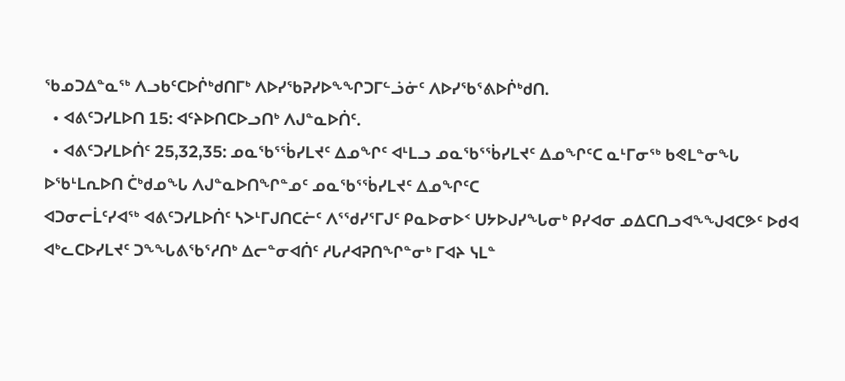ᖃᓄᑐᐃᓐᓇᖅ ᐱᓗᑲᑦᑕᐅᒌᒃᑯᑎᒥᒃ ᐱᐅᓯᖃᕈᓯᐅᖕᖏᑐᒥᓪᓘᓃᑦ ᐱᐅᓯᖃᕐᕕᐅᒌᒃᑯᑎ.
  • ᐊᕕᑦᑐᓯᒪᐅᑎ 15: ᐊᑦᔨᐅᑎᑕᐅᓗᑎᒃ ᐱᒍᓐᓇᐅᑏᑦ.
  • ᐊᕕᑦᑐᓯᒪᐅᑏᑦ 25,32,35: ᓄᓇᖃᕐᖄᓯᒪᔪᑦ ᐃᓄᖏᑦ ᐊᒻᒪᓗ ᓄᓇᖃᕐᖄᓯᒪᔪᑦ ᐃᓄᖏᑦᑕ ᓇᒻᒥᓂᖅ ᑲᕙᒪᓐᓂᖓ
ᐅᖃᒻᒪᕆᐅᑎ ᑖᒃᑯᓄᖓ ᐱᒍᓐᓇᐅᑎᖏᓐᓄᑦ ᓄᓇᖃᕐᖄᓯᒪᔪᑦ ᐃᓄᖏᑦᑕ
ᐊᑐᓂᓕᒫᑦᓯᐊᖅ ᐊᕕᑦᑐᓯᒪᐅᑏᑦ ᓴᐳᒻᒥᒍᑎᑕᓖᑦ ᐱᕐᖁᓯᕐᒥᒍᑦ ᑭᓇᐅᓂᐅᑉ ᑌᔭᐅᒍᓯᖓᓂᒃ ᑭᓯᐊᓂ ᓄᐃᑕᑎᓗᐊᖕᖑᐊᑕᕗᑦ ᐅᑯᐊ ᐊᒃᓚᑕᐅᓯᒪᔪᑦ ᑐᖕᖓᕕᖃᕐᓱᑎᒃ ᐃᓕᓐᓂᐊᑏᑦ ᓱᒐᓱᐊᕈᑎᖏᓐᓂᒃ ᒥᐊᔨ ᓭᒪᓐ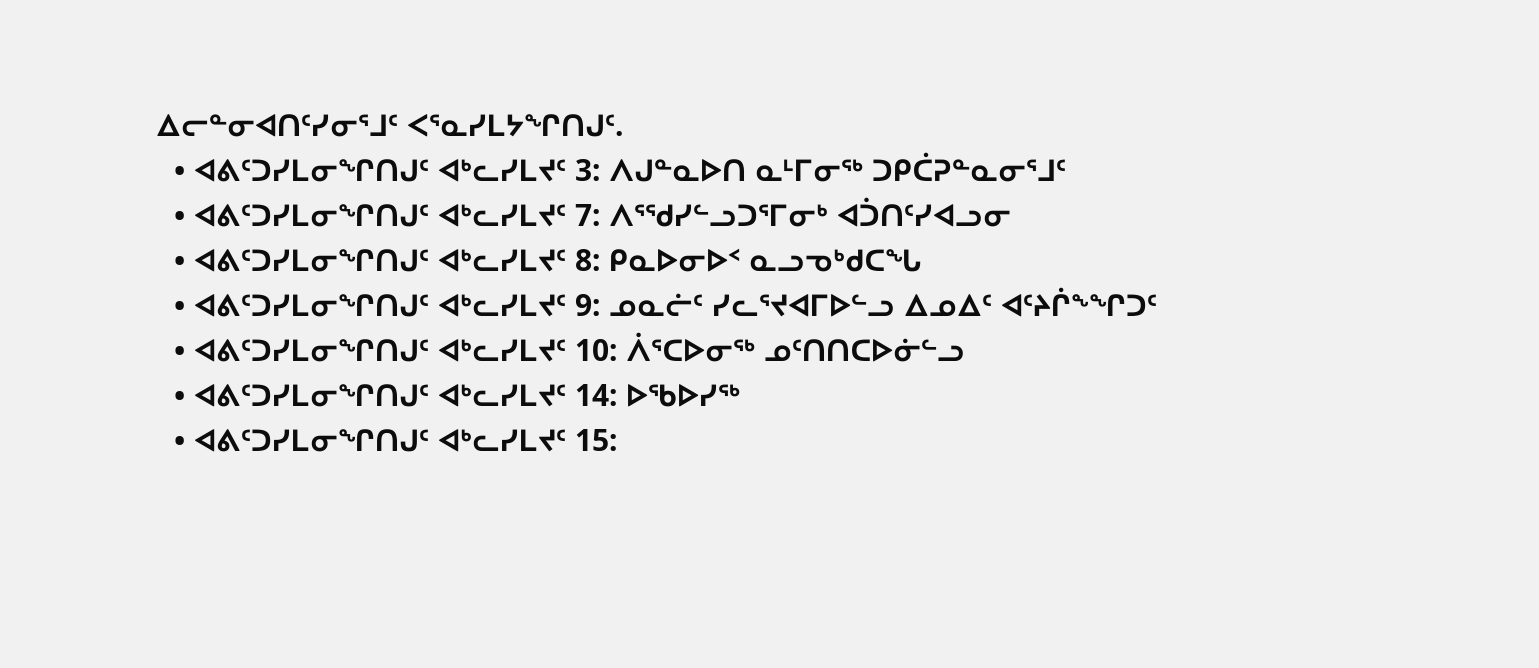ᐃᓕᓐᓂᐊᑎᑦᓯᓂᕐᒧᑦ ᐸᕐᓇᓯᒪᔭᖏᑎᒍᑦ.
  • ᐊᕕᑦᑐᓯᒪᓂᖏᑎᒍᑦ ᐊᒃᓚᓯᒪᔪᑦ 3: ᐱᒍᓐᓇᐅᑎ ᓇᒻᒥᓂᖅ ᑐᑭᑖᕈᓐᓇᓂᕐᒧᑦ
  • ᐊᕕᑦᑐᓯᒪᓂᖏᑎᒍᑦ ᐊᒃᓚᓯᒪᔪᑦ 7: ᐱᕐᖁᓯᓪᓗᑐᕐᒥᓂᒃ ᐊᑑᑎᑦᓯᐊᓗᓂ
  • ᐊᕕᑦᑐᓯᒪᓂᖏᑎᒍᑦ ᐊᒃᓚᓯᒪᔪᑦ 8: ᑭᓇᐅᓂᐅᑉ ᓇᓗᓀᒃᑯᑕᖓ
  • ᐊᕕᑦᑐᓯᒪᓂᖏᑎᒍᑦ ᐊᒃᓚᓯᒪᔪᑦ 9: ᓄᓇᓖᑦ ᓯᓚᕐᔪᐊᒥᐅᓪᓗ ᐃᓄᐃᑦ ᐊᑦᔨᒌᖕᖏᑐᑦ
  • ᐊᕕᑦᑐᓯᒪᓂᖏᑎᒍᑦ ᐊᒃᓚᓯᒪᔪᑦ 10: ᐲᕐᑕᐅᓂᖅ ᓄᑦᑎᑎᑕᐅᓃᓪᓗ
  • ᐊᕕᑦᑐᓯᒪᓂᖏᑎᒍᑦ ᐊᒃᓚᓯᒪᔪᑦ 14: ᐅᖃᐅᓯᖅ
  • ᐊᕕᑦᑐᓯᒪᓂᖏᑎᒍᑦ ᐊᒃᓚᓯᒪᔪᑦ 15: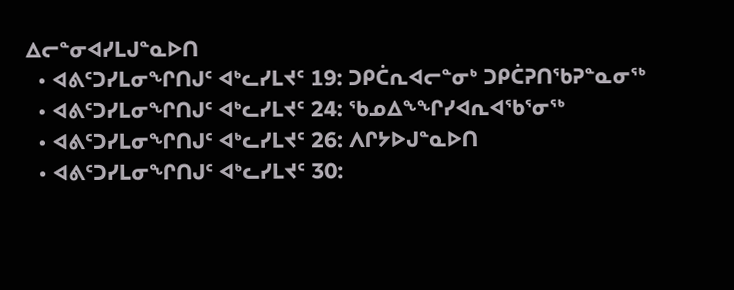ᐃᓕᓐᓂᐊᓯᒪᒍᓐᓇᐅᑎ
  • ᐊᕕᑦᑐᓯᒪᓂᖏᑎᒍᑦ ᐊᒃᓚᓯᒪᔪᑦ 19: ᑐᑭᑖᕆᐊᓕᓐᓂᒃ ᑐᑭᑖᕈᑎᖃᕈᓐᓇᓂᖅ
  • ᐊᕕᑦᑐᓯᒪᓂᖏᑎᒍᑦ ᐊᒃᓚᓯᒪᔪᑦ 24: ᖃᓄᐃᖕᖏᓯᐊᕆᐊᖃᕐᓂᖅ
  • ᐊᕕᑦᑐᓯᒪᓂᖏᑎᒍᑦ ᐊᒃᓚᓯᒪᔪᑦ 26: ᐱᒋᔭᐅᒍᓐᓇᐅᑎ
  • ᐊᕕᑦᑐᓯᒪᓂᖏᑎᒍᑦ ᐊᒃᓚᓯᒪᔪᑦ 30: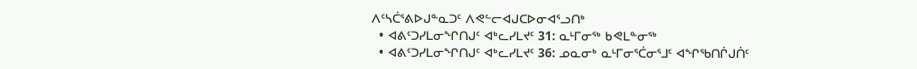ᐱᑦᓴᑖᕐᕕᐅᒍᓐᓇᑐᑦ ᐱᕙᓪᓕᐊᒍᑕᐅᓂᐊᕐᓗᑎᒃ
  • ᐊᕕᑦᑐᓯᒪᓂᖏᑎᒍᑦ ᐊᒃᓚᓯᒪᔪᑦ 31: ᓇᒻᒥᓂᖅ ᑲᕙᒪᓐᓂᖅ
  • ᐊᕕᑦᑐᓯᒪᓂᖏᑎᒍᑦ ᐊᒃᓚᓯᒪᔪᑦ 36: ᓄᓇᓂᒃ ᓇᒻᒥᓂᕐᑖᓂᕐᒧᑦ ᐊᖏᖃᑎᒌᒍᑏᑦ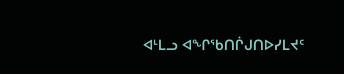ᐊᒻᒪᓗ ᐊᖏᖃᑎᒌᒍᑎᐅᓯᒪᔪᑦ